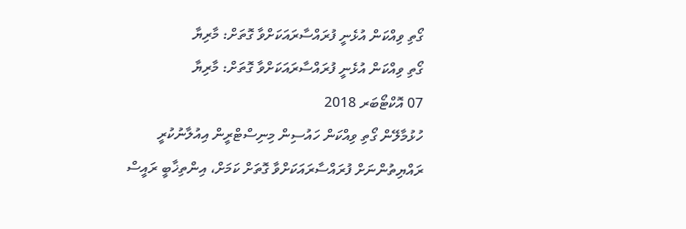ގޯތި ވިއްކަން އުޅެނީ ފުރައްސާރައަކަށްވާ ގޮތަށް: މާރިޔާ
ގޯތި ވިއްކަން އުޅެނީ ފުރައްސާރައަކަށްވާ ގޮތަށް: މާރިޔާ
07 އޮކްޓޯބަރ 2018
ހުޅުމާލޭން ގޯތި ވިއްކަން ހައުސިން މިނިސްޓްރީން އިއުލާނުކުރީ ރައްޔިތުންނަށް ފުރައްސާރައަކަށްވާ ގޮތަށް ކަމަށް، އިންތިޚާބީ ރައީސް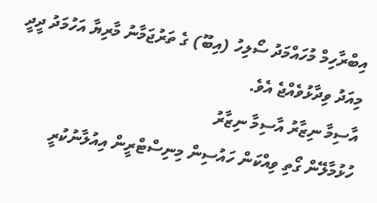އިބްރާހިމް މުހައްމަދު ސޯލިހު (އިބޫ) ގެ ތަރުޖަމާނު މާރިޔާ އަހުމަދު ދީދީ މިއަދު ވިދާޅުވެއްޖެ އެވެ.
އާސިމާ ނިޒާރު އާސިމާ ނިޒާރު
ހުޅުމާލޭން ގޯތި ވިއްކަން ހައުސިން މިނިސްޓްރީން އިއުލާނުކުރީ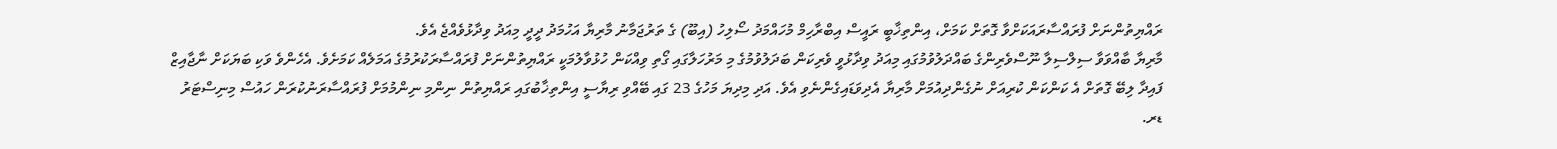ރައްޔިތުންނަށް ފުރައްސާރައަކަށްވާ ގޮތަށް ކަމަށް، އިންތިޚާބީ ރައީސް އިބްރާހިމް މުހައްމަދު ސޯލިހު (އިބޫ) ގެ ތަރުޖަމާނު މާރިޔާ އަހުމަދު ދީދީ މިއަދު ވިދާޅުވެއްޖެ އެވެ.
މާރިޔާ ބާއްވަވާ ސިލްސިލާ ނޫސްވެރިންގެ ބައްދަލުވުމުގައި މިއަދު ވިދާޅުވީ ވެރިކަން ބަދަލުވުމުގެ މި މަރުހަލާގައި ގޯތި ވިއްކަން ހުޅުވާލުމަކީ ރައްޔިތުންނަށް ފުރައްސާރަކުރުމުގެ އަމަލެއް ކަމަށެވެ. އެހެންވެ ވަކި ބަޔަކަށް ނާޖާއިޒް ފައިދާ ލިބޭ ގޮތަށް އެ ކަންކަން ކުރިއަށް ނުގެންދިއުމަށް މާރިޔާ އެދިވަޑައިގެންނެވި އެވެ. އަދި މިދިޔަ މަހުގެ 23 ގައި ބޭއްވި ރިޔާސީ އިންތިޚާބުގައި ރައްޔިތުން ނިންމި ނިންމުމަށް ފުރައްސާރަނުކުރަން ހައުސް މިނިސްޓަރު ޑރ.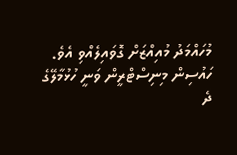މުހައްމަދު މުއިއްޒަށް ގޮވައިލެއްވި އެވެ.
ހައުސިން މިނިސްޓްރީން ވަނީ ހުޅުމާލޭގެ ދެ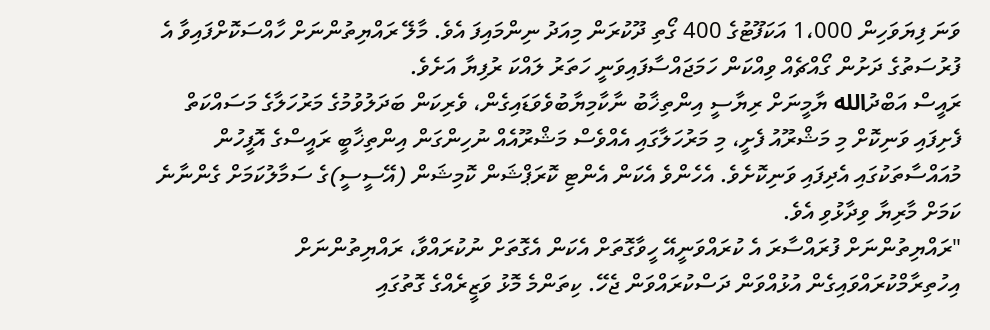ވަނަ ފިޔަވަހިން 1،000 އަކަފޫޓުގެ 400 ގޯތި ދޫކުރަން މިއަދު ނިންމައިފަ އެވެ. މާލޭ ރައްޔިތުންނަށް ހާއްސަކޮށްފައިވާ އެ ފުރުސަތުގެ ދަށުން ގޯއްޗެއް ވިއްކަން ހަމަޖައްސާފައިވަނީ ހަތަރު ލައްކަ ރުފިޔާ އަށެވެ.
ރައީސް އަބްދުالله ޔާމީނަށް ރިޔާސީ އިންތިޚާބު ނާކާމިޔާބުވެވަޑައިގެން، ވެރިކަން ބަދަލުވުމުގެ މަރުހަލާގެ މަސައްކަތް ފެށިފައި ވަނިކޮށް މި މަޝްރޫއު ފެށީ، މި މަރުހަލާގައި އެއްވެސް މަޝްރޫއެއް ނުހިންގަން އިންތިޚާބީ ރައީސްގެ އޮފީހުން މުއައްސާތަކުގައި އެދިފައި ވަނިކޮށެވެ. އެހެންވެ އެކަން އެންޓި ކޮރަޕްޝަން ކޮމިޝަން (އޭސީސީ)ގެ ސަމާލުކަމަށް ގެންނާނެ ކަމަށް މާރިޔާ ވިދާޅުވި އެވެ.
"ރައްޔިތުންނަށް ފުރައްސާރަ އެ ކުރައްވަނީއޭ ހީވާގޮތަށް އެކަން އެގޮތަށް ނުކުރައްވާ، ރައްޔިތުންނަށް އިހުތިރާމްކުރައްވައިގެން އުޅުއްވަން ދަސްކުރައްވަން ޖެހޭ. ކިތަންމެ މޮޅު ވަޒީރެއްގެ ގޮތުގައި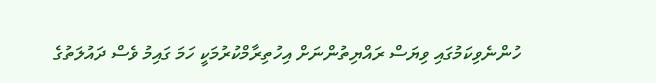ހުންނެވިކަމުގައި ވިޔަސް ރައްޔިތުންނަށް އިހުތިރާމްކުރުމަކީ ހަމަ ގައިމު ވެސް ދައުލަތުގެ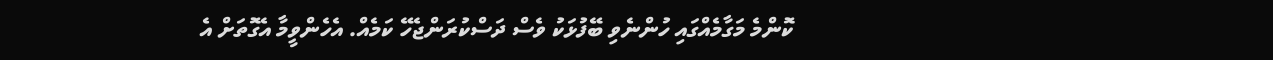ކޮންމެ މަގާމެއްގައި ހުންނެވި ބޭފުޅަކު ވެސް ދަސްކުރަންޖެހޭ ކަމެއް. އެހެންވީމާ އެގޮތަށް އެ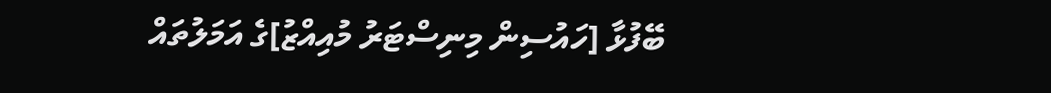ބޭފުޅާ [ހައުސިން މިނިސްޓަރު މުއިއްޒު]ގެ އަމަލުތައް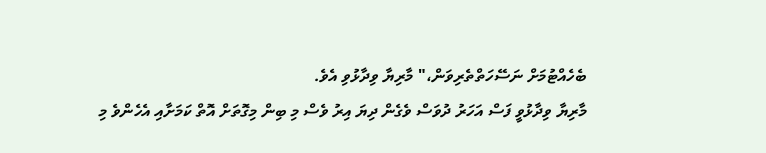ބެހެއްޓުމަށް ނަސޭހަތްތެރިވަން،" މާރިޔާ ވިދާޅުވި އެވެ.
މާރިޔާ ވިދާޅުވީ ފަސް އަހަރު ދުވަސް ވެގެން ދިޔަ އިރު ވެސް މި ބިން މިގޮތަށް އޮތް ކަމަށާއި އެހެންވެ މި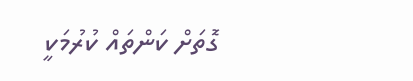ގޮތަށް ކަންތައް ކުރުމަކީ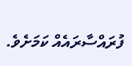ފުރައްސާރައެއް ކަމަށެވެ.